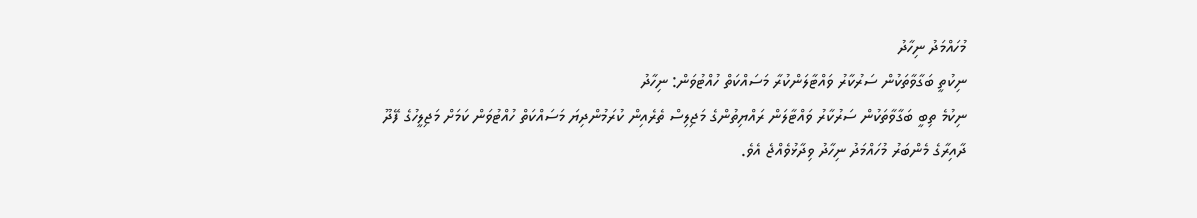މުހައްމަދު ނިހާދު
ނިކުތީ ބަގާވާތަކުން ސަރުކާރު ވައްޓާލަންކުރާ މަސައްކަތް ހުއްޓުވަން: ނިހާދު
ނިކުމެ ތިބީ ބަގާވާތަކުން ސަރުކާރު ވައްޓާލަން ރައްޔިތުންގެ މަޖިލިސް ތެރެއިން ކުރަމުންދިޔަ މަސައްކަތް ހުއްޓުވަން ކަމަށް މަޖިލީހުގެ ފޭދޫ ދާއިރާގެ މެންބަރު މުހައްމަދު ނިހާދު ވިދާޅުވެއްޖެ އެވެ.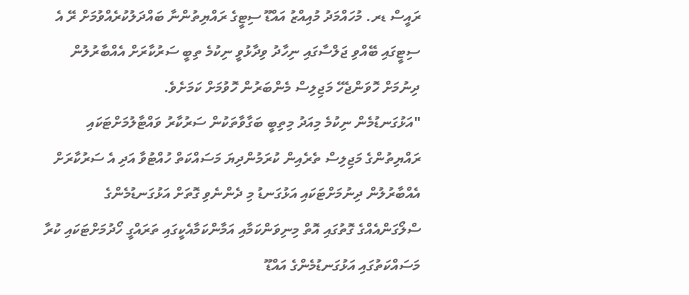ރައީސް ޑރ. މުހައްމަދު މުއިއްޒު އައްޑޫ ސިޓީގެ ރައްޔިތުންނާ ބައްދަލުކުރެއްވުމަށް ރޭ އެ ސިޓީގައި ބޭއްވި ޖަލްސާގައި ނިހާދު ވިދާޅުވީ ނިކުމެ ތިބީ ސަރުކާރަށް އެއްބާރުލުން ދިނުމަށް ހޮވަންޖެހޭ މަޖިލިސް މެންބަރުން ހޮވުމަށް ކަމަށެވެ.
"އަޅުގަނޑުމެން ނިކުމެ މިއަދު މިތިބީ ބަގާވާތަކުން ސަރުކާރު ވައްޓާލުމަށްޓަކައި ރައްޔިތުންގެ މަޖިލިސް ތެރެއިން ކުރަމުންދިޔަ މަސައްކަތް ހުއްޓުވާ އަދި އެ ސަރުކާރަށް އެއްބާރުލުން ދިނުމަށްޓަކައި އަޅުގަނޑު މި ދެންނެވި ގޮތަށް އަޅުގަނޑުމެންގެ ސްލޯގަންއެއްގެ ގޮތުގައި އޮތް މިނިވަންކަމާއި އަމާންކަމާއެކީގައި ތަރައްގީ ހޯދުމަށްޓަކައި ކުރާ މަސައްކަތުގައި އަޅުގަނޑުމެންގެ އައްޑޫ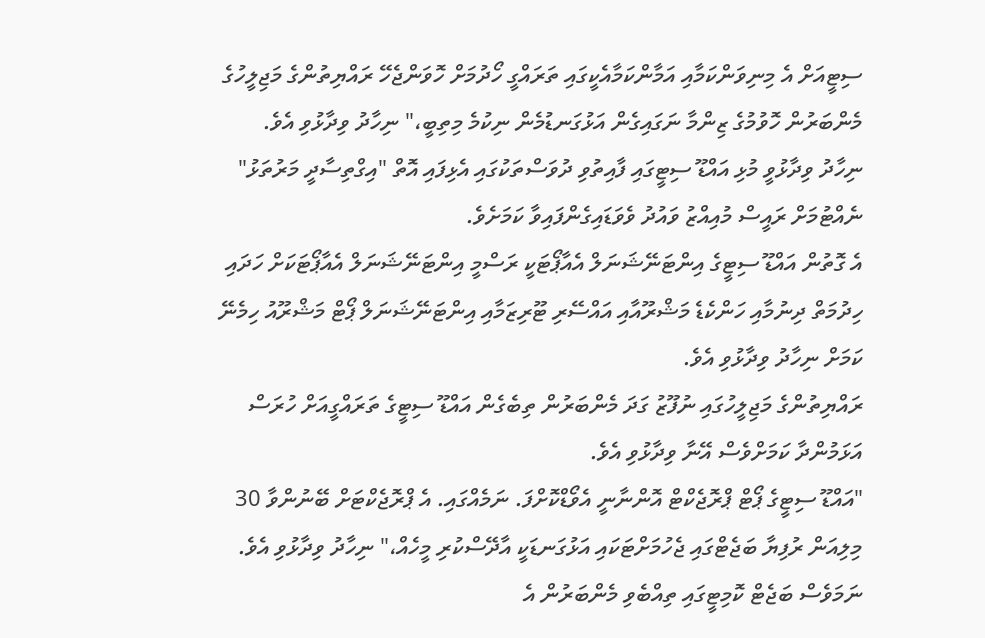ސިޓީއަށް އެ މިނިވަންކަމާއި އަމާންކަމާއެކީގައި ތަރައްގީ ހޯދުމަށް ހޮވަންޖެހޭ ރައްޔިތުންގެ މަޖިލީހުގެ މެންބަރުން ހޮވުމުގެ ޒިންމާ ނަގައިގެން އަޅުގަނޑުމެން ނިކުމެ މިތިބީ،" ނިހާދު ވިދާޅުވި އެވެ.
ނިހާދު ވިދާޅުވީ މުޅި އައްޑޫ ސިޓީގައި ފާއިތުވި ދުވަސްތަކުގައި އެޅިފައި އޮތް "އިގްތިސާދީ މަރުތަޅު" ނެއްޓުމަށް ރައީސް މުއިއްޒު ވައުދު ވެވަޑައިގެންފައިވާ ކަމަށެވެ.
އެ ގޮތުން އައްޑޫ ސިޓީގެ އިންޓަނޭޝަނަލް އެއާޕޯޓަކީ ރަސްމީ އިންޓަނޭޝަނަލް އެއާޕޯޓަކަށް ހަދައި ހިދުމަތް ދިނުމާއި ހަންކެޑެ މަޝްރޫއާއި އައްސޭރި ޓޫރިޒަމާއި އިންޓަނޭޝަނަލް ޕޯޓް މަޝްރޫއު ހިމެނޭ ކަމަށް ނިހާދު ވިދާޅުވި އެވެ.
ރައްޔިތުންގެ މަޖިލީހުގައި ނުފޫޒު ގަދަ މެންބަރުން ތިބެގެން އައްޑޫ ސިޓީގެ ތަރައްގީއަށް ހުރަސް އަޅަމުންދާ ކަމަށްވެސް އޭނާ ވިދާޅުވި އެވެ.
"އައްޑޫ ސިޓީގެ ޕޯޓް ޕްރޮޖެކްޓް އޮންނާނީ އެވޯޑްކޮށްފަ. ނަމެއްގައި. އެ ޕްރޮޖެކްޓަށް ބޭނުންވާ 30 މިލިއަން ރުފިޔާ ބަޖެޓްގައި ޖެހުމަށްޓަކައި އަޅުގަނޑަކީ އާދޭސްކުރި މީހެއް،" ނިހާދު ވިދާޅުވި އެވެ.
ނަމަވެސް ބަޖެޓް ކޮމިޓީގައި ތިއްބެވި މެންބަރުން އެ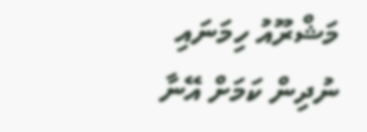މަޝްރޫއު ހިމަނައި ނުދިން ކަމަށް އޭނާ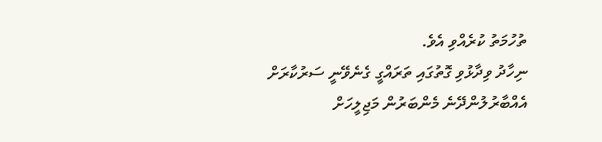ތުހުމަތު ކުރެއްވި އެވެ.
ނިހާދު ވިދާޅުވި ގޮތުގައި ތަރައްގީ ގެނެވޭނީ ސަރުކާރަށް އެއްބާރުލުންދޭނެ މެންބަރުން މަޖިލީހަށް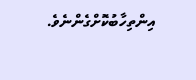އިންތިހާބުކޮށްގެންނެވެ.